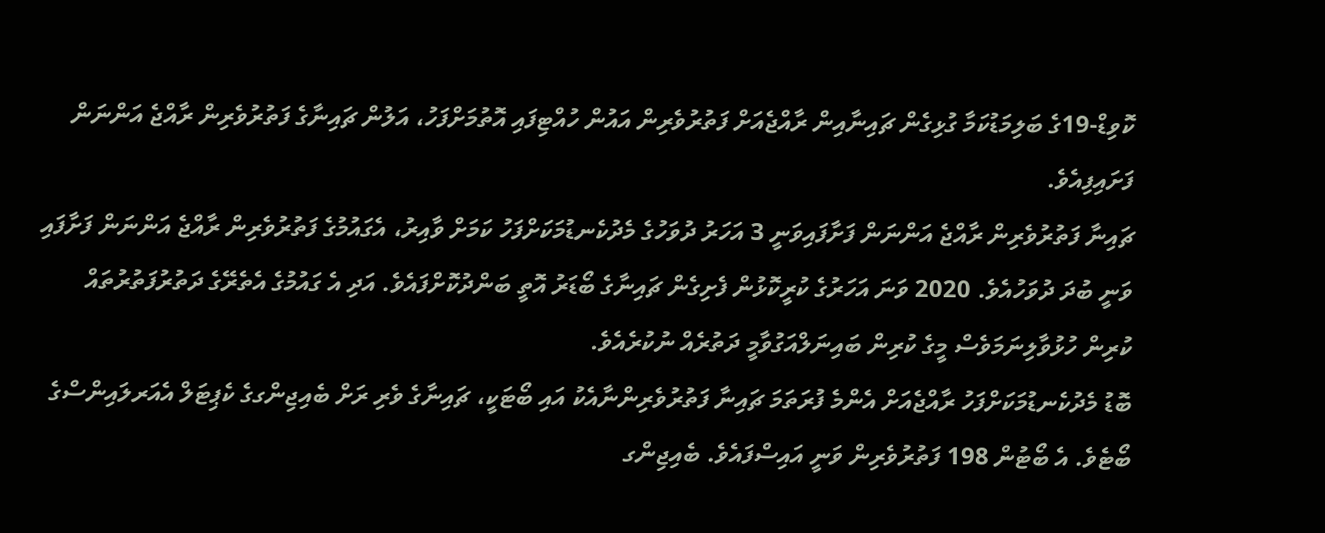ކޮވިޑް-19ގެ ބަލިމަޑުކަމާ ގުޅިގެން ޗައިނާއިން ރާއްޖެއަށް ފަތުރުވެރިން އައުން ހުއްޓިފައި އޮތުމަށްފަހު، އަލުން ޗައިނާގެ ފަތުރުވެރިން ރާއްޖެ އަންނަން ފަށައިފިއެވެ.
ޗައިނާ ފަތުރުވެރިން ރާއްޖެ އަންނަން ފަށާފައިވަނީ 3 އަހަރު ދުވަހުގެ މެދުކެނޑުމަކަށްފަހު ކަމަށް ވާއިރު، އެގައުމުގެ ފަތުރުވެރިން ރާއްޖެ އަންނަން ފަށާފައި ވަނީ ބުދަ ދުވަހުއެވެ. 2020 ވަނަ އަހަރުގެ ކުރީކޮޅުން ފެށިގެން ޗައިނާގެ ބޯޑަރު އޮތީ ބަންދުކޮށްފައެވެ. އަދި އެ ގައުމުގެ އެތެރޭގެ ދަތުރުފަތުރުތައް ކުރިން ހުޅުވާލިނަމަވެސް މީގެ ކުރިން ބައިނަލްއަގުވާމީ ދަތުރެއް ނުކުރެއެވެ.
ބޮޑު މެދުކެނޑުމަކަށްފަހު ރާއްޖެއަށް އެންމެ ފުރަތަމަ ޗައިނާ ފަތުރުވެރިންނާއެކު އައި ބޯޓަކީ، ޗައިނާގެ ވެރި ރަށް ބެއިޖިންގގެ ކެޕިޓަލް އެއަރލައިންސްގެ ބޯޓެވެ. އެ ބޯޓުން 198 ފަތުރުވެރިން ވަނީ އައިސްފައެވެ. ބެއިޖިންގ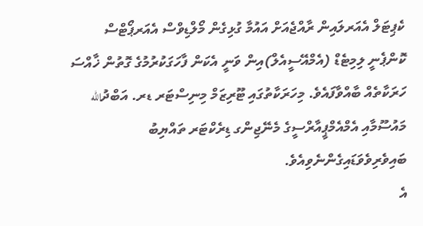ކެޕިޓަލް އެއަރލައިން ރާއްޖެއަށް އައުމާ ގުޅިގެން މޯލްޑިވްސް އެއަރޕޯޓްސް ކޮންޕެނީ ލިމިޓެޑް (އެމްއޭސީއެލް)އިން ވަނީ އެކަން ފާހަގަކުރުމުގެ ގޮތުން ޚާއްސަ ހަރަކާތެއް ބާއްވާފައެވެ. މިހަރަކާތުގައި ޓޫރިޒަމް މިނިސްޓަރ ޑރ. އަބްދުالله މައުސޫމާއި އެމްއެމްޕީއާރްސީގެ މެނޭޖިންގ ޑިރެކްޓަރ ތައްޔިބު ބައިވެރިވެވަޑައިގެންނެވިއެވެ.
އެ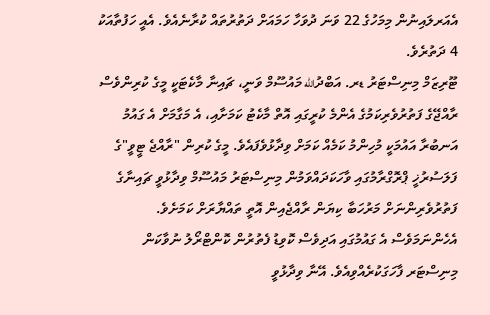އެއަރލައިނުން މިމަހުގެ 22 ވަނަ ދުވަހާ ހަމައަށް ދަތުރުތައް ކުރާނެއެވެ. އެއީ ހަފުތާއަކު 4 ދަތުރެވެ.
ޓޫރިޒަމް މިނިސްޓަރު ޑރ. އަބްދުالله މައުސޫމް ވަނީ، ޗައިނާ މާކެޓަކީ މީގެ ކުރިންވެސް ރާއްޖޭގެ ފަތުރުވެރިކަމުގެ އެންމެ ކުރީގައި އޮތް މާކެޓު ކަމަށާއި، އެ މަގާމަށް އެ ގައުމު އަނބުރާ އައުމަކީ މުހިންމު ކަމެއް ކަމަށް ވިދާޅުވެފައެވެ. މީގެ ކުރިން "ރާއްޖެ ޓީވީ"ގެ ފަލަސުރުޚީ ޕްރޮގްރާމުގައި ވާހަކަދައްވަމުން މިނިސްޓަރު މައުސޫމް ވިދާޅުވީ ޗައިނާގެ ފަތުރުވެރިންނަށް މަރުހަބާ ކިޔަން ރާއްޖެއިން އޮތީ ތައްޔާރަށް ކަމަށެވެ. އެހެންނަމަވެސް އެ ގައުމުގައި އަދިވެސް ކޮވިޑު ފެތުރުން ކޮންޓްރޯލު ނުވާކަން މިނިސްޓަރ ފާހަގަކުރެއްވިއެވެ. އޭނާ ވިދާޅުވީ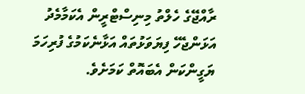ރާއްޖޭގެ ހެލްތު މިނިސްޓްރީން އެކަމާމެދު އަޅަންޖެހޭ ފިޔަވަޅުތައް އަޅާނެކަމުގެ ފުރިހަމަ ޔަގީންކަން އެބައޮތް ކަމަށެވެ.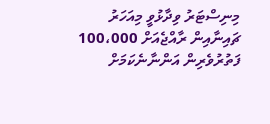މިނިސްޓަރު ވިދާޅުވީ މިއަހަރު ޗައިނާއިން ރާއްޖެއަށް 100،000 ފަތުރުވެރިން އަންނާނެކަމަށް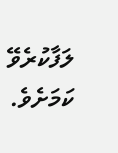ލަފާކުރެވޭ ކަމަށެވެ.